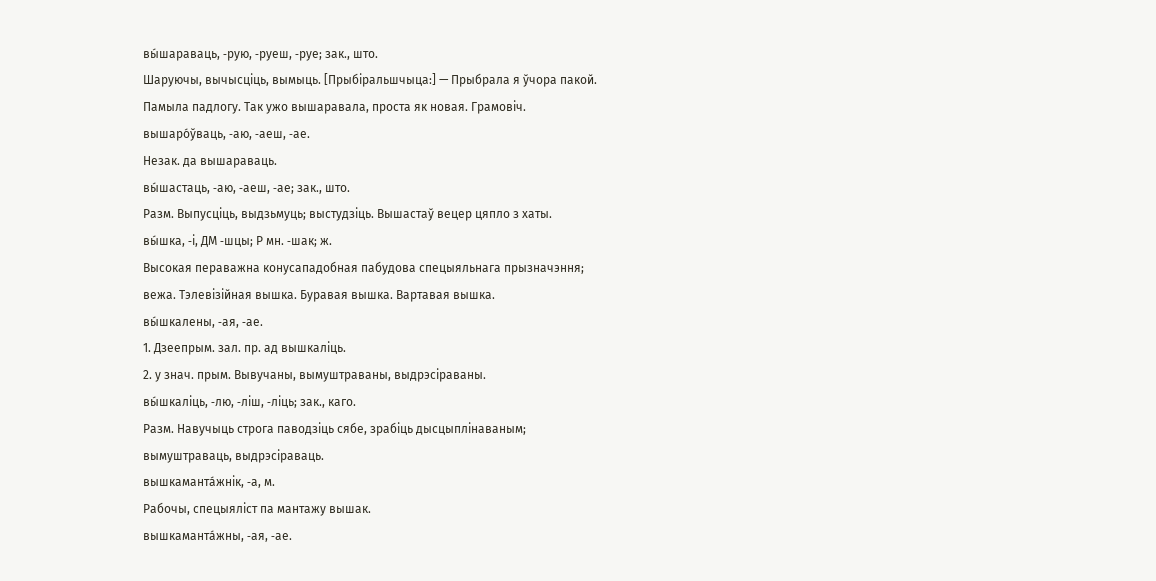вы́шараваць, ‑рую, ‑руеш, ‑руе; зак., што.
Шаруючы, вычысціць, вымыць. [Прыбіральшчыца:] — Прыбрала я ўчора пакой. Памыла падлогу. Так ужо вышаравала, проста як новая. Грамовіч.
вышаро́ўваць, ‑аю, ‑аеш, ‑ае.
Незак. да вышараваць.
вы́шастаць, ‑аю, ‑аеш, ‑ае; зак., што.
Разм. Выпусціць, выдзьмуць; выстудзіць. Вышастаў вецер цяпло з хаты.
вы́шка, ‑і, ДМ ‑шцы; Р мн. ‑шак; ж.
Высокая пераважна конусападобная пабудова спецыяльнага прызначэння; вежа. Тэлевізійная вышка. Буравая вышка. Вартавая вышка.
вы́шкалены, ‑ая, ‑ае.
1. Дзеепрым. зал. пр. ад вышкаліць.
2. у знач. прым. Вывучаны, вымуштраваны, выдрэсіраваны.
вы́шкаліць, ‑лю, ‑ліш, ‑ліць; зак., каго.
Разм. Навучыць строга паводзіць сябе, зрабіць дысцыплінаваным; вымуштраваць, выдрэсіраваць.
вышкаманта́жнік, ‑а, м.
Рабочы, спецыяліст па мантажу вышак.
вышкаманта́жны, ‑ая, ‑ае.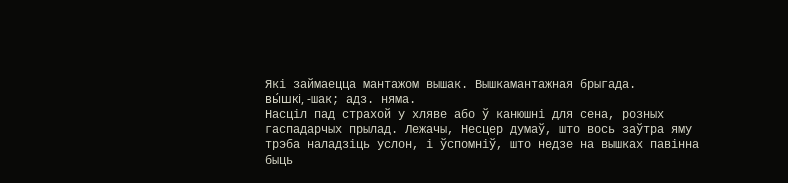Які займаецца мантажом вышак. Вышкамантажная брыгада.
вы́шкі, ‑шак; адз. няма.
Насціл пад страхой у хляве або ў канюшні для сена, розных гаспадарчых прылад. Лежачы, Несцер думаў, што вось заўтра яму трэба наладзіць услон, і ўспомніў, што недзе на вышках павінна быць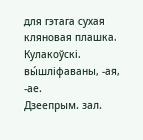для гэтага сухая кляновая плашка. Кулакоўскі.
вы́шліфаваны, ‑ая, ‑ае.
Дзеепрым. зал.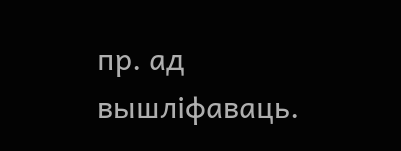пр. ад вышліфаваць.